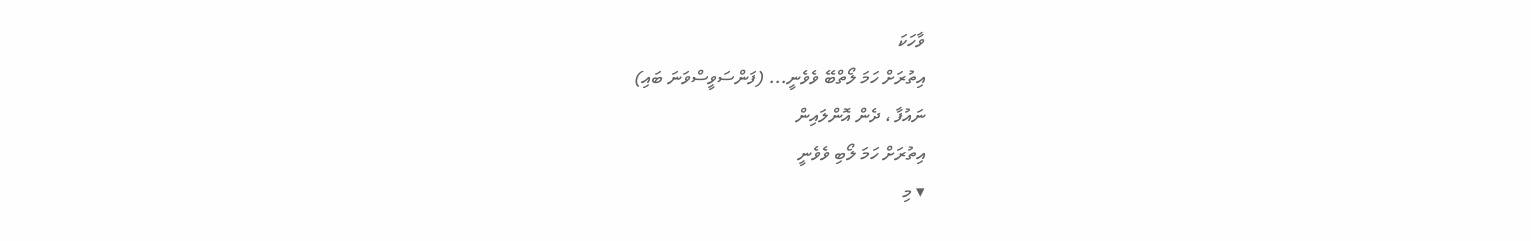ވާހަކަ
އިތުރަށް ހަމަ ލޯތްބޭ ވެވެނީ... (ފަންސަވީސްވަނަ ބައި)
ނައުފާ ، ދެން އޮންލައިން
އިތުރަށް ހަމަ ލޯބި ވެވެނީ
▾ މި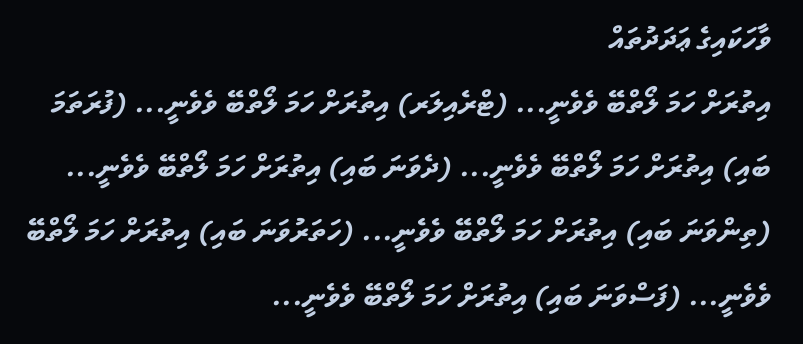ވާހަކައިގެ ޢަދަދުތައް
އިތުރަށް ހަމަ ލޯތްބޭ ވެވެނީ... (ޓްރެއިލަރ) އިތުރަށް ހަމަ ލޯތްބޭ ވެވެނީ... (ފުރަތަމަ ބައި) އިތުރަށް ހަމަ ލޯތްބޭ ވެވެނީ... (ދެވަނަ ބައި) އިތުރަށް ހަމަ ލޯތްބޭ ވެވެނީ... (ތިންވަނަ ބައި) އިތުރަށް ހަމަ ލޯތްބޭ ވެވެނީ... (ހަތަރުވަނަ ބައި) އިތުރަށް ހަމަ ލޯތްބޭ ވެވެނީ... (ފަސްވަނަ ބައި) އިތުރަށް ހަމަ ލޯތްބޭ ވެވެނީ...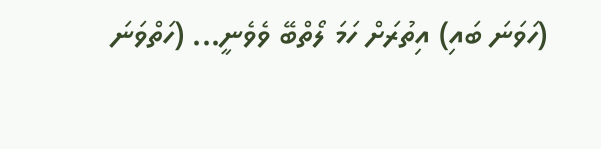(ހަވަނަ ބައި) އިތުރަށް ހަމަ ލޯތްބޭ ވެވެނީ... (ހަތްވަނަ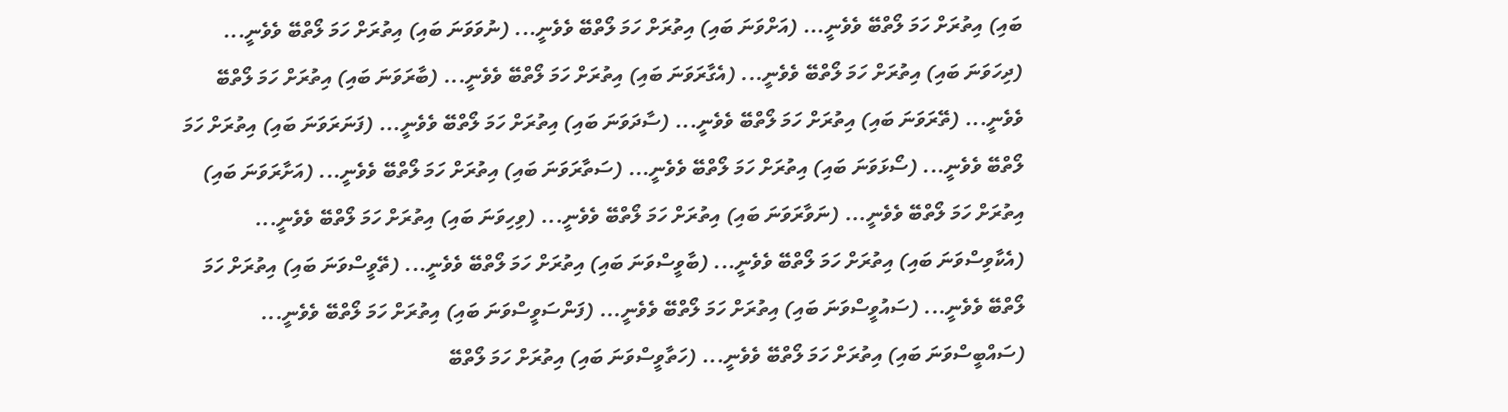ބައި) އިތުރަށް ހަމަ ލޯތްބޭ ވެވެނީ... (އަށްވަނަ ބައި) އިތުރަށް ހަމަ ލޯތްބޭ ވެވެނީ... (ނުވަވަނަ ބައި) އިތުރަށް ހަމަ ލޯތްބޭ ވެވެނީ... (ދިހަވަނަ ބައި) އިތުރަށް ހަމަ ލޯތްބޭ ވެވެނީ... (އެގާރަވަނަ ބައި) އިތުރަށް ހަމަ ލޯތްބޭ ވެވެނީ... (ބާރަވަނަ ބައި) އިތުރަށް ހަމަ ލޯތްބޭ ވެވެނީ... (ތޭރަވަނަ ބައި) އިތުރަށް ހަމަ ލޯތްބޭ ވެވެނީ... (ސާދަވަނަ ބައި) އިތުރަށް ހަމަ ލޯތްބޭ ވެވެނީ... (ފަނަރަވަނަ ބައި) އިތުރަށް ހަމަ ލޯތްބޭ ވެވެނީ... (ސޯޅަވަނަ ބައި) އިތުރަށް ހަމަ ލޯތްބޭ ވެވެނީ... (ސަތާރަވަނަ ބައި) އިތުރަށް ހަމަ ލޯތްބޭ ވެވެނީ... (އަށާރަވަނަ ބައި) އިތުރަށް ހަމަ ލޯތްބޭ ވެވެނީ... (ނަވާރަވަނަ ބައި) އިތުރަށް ހަމަ ލޯތްބޭ ވެވެނީ... (ވިހިވަނަ ބައި) އިތުރަށް ހަމަ ލޯތްބޭ ވެވެނީ... (އެކާވިސްވަނަ ބައި) އިތުރަށް ހަމަ ލޯތްބޭ ވެވެނީ... (ބާވީސްވަނަ ބައި) އިތުރަށް ހަމަ ލޯތްބޭ ވެވެނީ... (ތޭވީސްވަނަ ބައި) އިތުރަށް ހަމަ ލޯތްބޭ ވެވެނީ... (ސައުވީސްވަނަ ބައި) އިތުރަށް ހަމަ ލޯތްބޭ ވެވެނީ... (ފަންސަވީސްވަނަ ބައި) އިތުރަށް ހަމަ ލޯތްބޭ ވެވެނީ... (ސައްބީސްވަނަ ބައި) އިތުރަށް ހަމަ ލޯތްބޭ ވެވެނީ... (ހަތާވީސްވަނަ ބައި) އިތުރަށް ހަމަ ލޯތްބޭ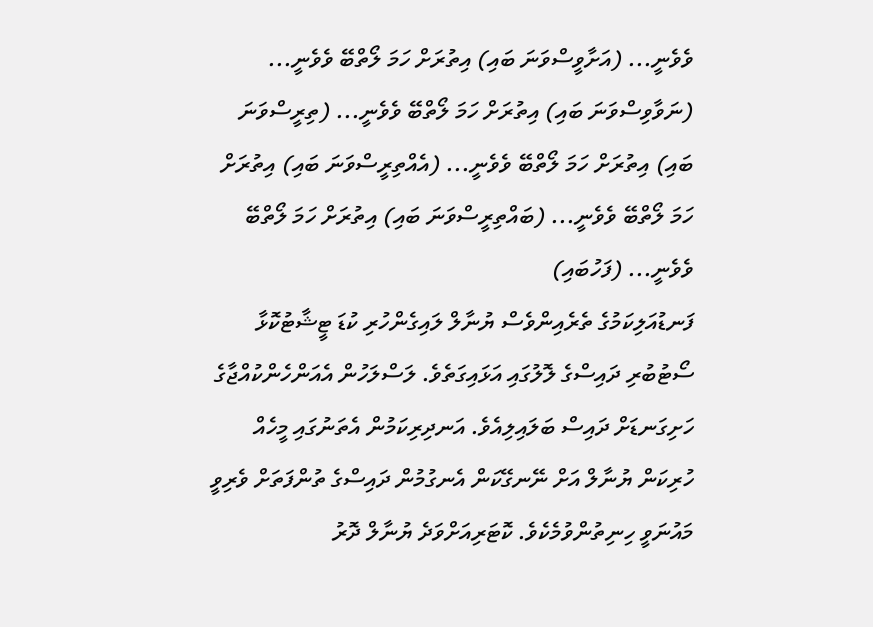ވެވެނީ... (އަށާވީސްވަނަ ބައި) އިތުރަށް ހަމަ ލޯތްބޭ ވެވެނީ... (ނަވާވިސްވަނަ ބައި) އިތުރަށް ހަމަ ލޯތްބޭ ވެވެނީ... (ތިރީސްވަނަ ބައި) އިތުރަށް ހަމަ ލޯތްބޭ ވެވެނީ... (އެއްތިރީސްވަނަ ބައި) އިތުރަށް ހަމަ ލޯތްބޭ ވެވެނީ... (ބައްތިރީސްވަނަ ބައި) އިތުރަށް ހަމަ ލޯތްބޭ ވެވެނީ... (ފަހުބައި)
ފަނޑުއަލިކަމުގެ ތެރެއިންވެސް ޔުނާލް ލައިގެންހުރި ކުޑަ ޓީޝާޓުކޮޅާ ސޯޓުބުރި ދައިސްގެ ލޮލުގައި އަޅައިގަތެވެ. ލަސްލަހުން އެއަންހެންކުއްޖާގެ ހަށިގަނޑަށް ދައިސް ބަލައިލިއެވެ. އަނދިރިކަމުން އެތަނުގައި މީހެއް ހުރިކަން ޔުނާލް އަށް ނޭނގޭކަން އެނގުމުން ދައިސްގެ ތުންފަތަށް ވެރިވީ މައުނަވީ ހިނިތުންވުމެކެވެ. ކޮޓަރިއަށްވަދެ ޔުނާލް ދޮރު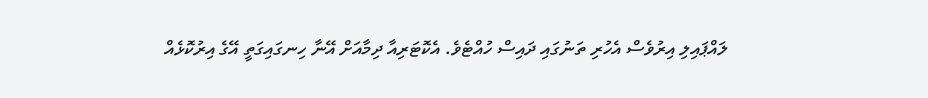ލައްޕައިލި އިރުވެސް އެހުރި ތަނުގައި ދައިސް ހުއްޓެވެ. އެކޮޓަރިއާ ދިމާއަށް އޭނާ ހިނގައިގަތީ އޭގެ އިރުކޮޅެއް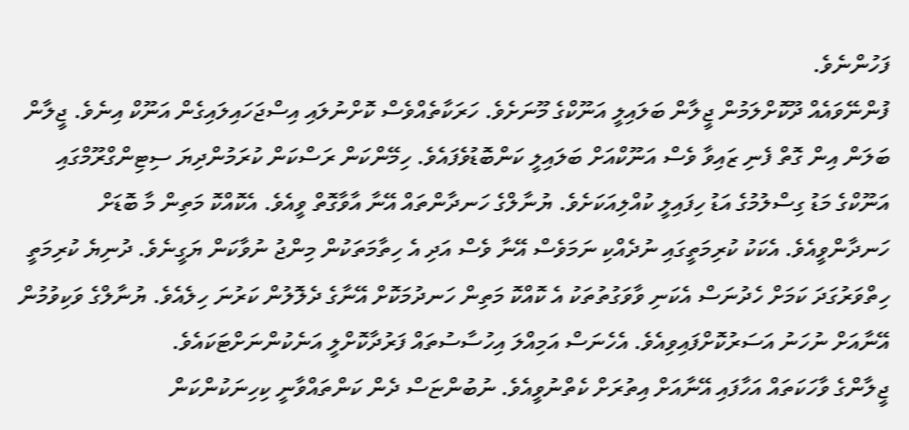ފަހުންނެވެ.
ފުންނޭވައެއް ދޫކޮށްލަމުން ޖީލާން ބަލައިލީ އަނޫކްގެ މޫނަށެވެ. ހަރަކާތެއްވެސް ކޮށްނުލައި އިސްޖަހައިލައިގެން އަނޫކް އިނެވެ. ޖީލާން ބަލަން އިން ގޮތް ފެނި ޒައިވާ ވެސް އަނޫކްއަށް ބަލައިލީ ކަންބޮޑުވެފައެވެ. ހިމޭންކަން ރަސްކަން ކުރަމުންދިޔަ ސިޓިންގްރޫމްގައި އަނޫކްގެ މަޑު ގިސްލުމުގެ އަޑު ހިފައިލީ ކުއްލިއަކަށެވެ. ޔުނާލްގެ ހަނދާންތައް އޭނާ އާވާގޮތް ވީއެވެ. އެކޮއްކޮ މަތިން މާ ބޮޑަށް ހަނދާންވީއެވެ. އެކަކު ކުރިމަތީގައި ނުދެއްކި ނަމަވެސް އޭނާ ވެސް އަދި އެ ހިތާމަތަކުން މިންޖު ނުވާކަން ޔަގީނެވެ. ދުނިޔެ ކުރިމަތީ ހިތްވަރުގަދަ ކަމަށް ހެދުނަސް އެކަނި ވާވަގުތުތަކު އެ ކޮއްކޮ މަތިން ހަނދުމަކޮށް އޭނާގެ ދެލޮލުން ކަރުނަ ހިލެއެވެ. ޔުނާލްގެ ވަކިވުމުން އޭނާއަށް ނުހަނު އަސަރުކޮށްފައިވިއެވެ. އެހެނަސް އަމިއްލަ އިހުސާސުތައް ފަރުދާކޮށްލީ އަނެކުންނަށްޓަކައެވެ.
ޖީލާންގެ ވާހަކަތައް އަހާފައި އޭނާއަށް އިތުރަށް ކެތްނުވީއެވެ. ނުބުންޏަސް ދެން ކަންތައްވާނީ ކިހިނަކުންކަން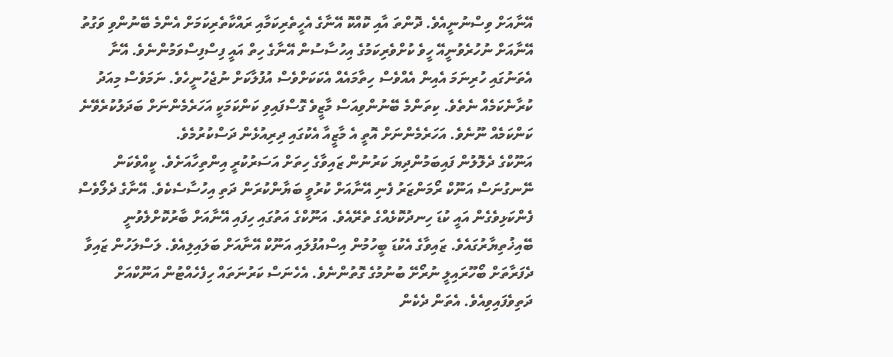އޭނާއަށް ވިސްނުނީއެވެ. ދޮންތަ އާއި ކޮއްކޮ އޭނާގެ އެހީތެރިކަމާއި ރައްކާތެރިކަމަށް އެންމެ ބޭނުންވި ވަގުތު އޭނާއަށް ނުހުރެވުނީއޭ ހީވެ ކުށްވެރިކަމުގެ އިހުސާސުން އޭނާގެ ހިތް އައީ ފިސްފިސްވަމުންނެވެ. އޭނާ އެތަނުގައި ހުރިނަމަ އެއިން އެއްވެސް ހިތާމައެއް އެކަކަށްވެސް އުފުލާކަށް ނުޖެހުނީހެވެ. ނަމަވެސް މިއަދު ކުރާނެކަމެއް ނެތެވެ. ކިތަންމެ ބޭނުންވިއަސް މާޒީވެ ގޮސްފައިވި ކަންކަމަކީ އަހަރެމެންނަށް ބަދަލުކުރެވޭނެ ކަންކަމެއް ނޫނެވެ. އަހަރެމެންނަށް އޮތީ އެ މާޒީއާ އެކުގައި ދިރިއުޅެން ދަސްކުރުމެވެ.
އަނޫކްގެ ދެލޮލުން ފައިބަމުންދިޔަ ކަރުނުން ޒައިވާގެ ހިތަށް އަސަރުކުރީ އިންތިހާއަށެވެ. ކީއްވެކަން ނޭނގުނަސް އަނޫކް ރޯމަންޒަރު ފެނި އޭނާއަށް ކުރުވީ ބަޔާންކުރަން ދަތި އިހުސާސެކެވެ. އޭނާގެ ދެލޯވެސް ފެންކަޅިވެގެން އައީ ކުޑަ ހިނދުކޮޅެއްގެ ތެރޭއެވެ. އަނޫކްގެ އަތުގައި ހިފައި އޭނާއަށް ބާރުކޮށްލެވުނީ ބޭއިޚުތިޔާރުގައެވެ. ޒައިވާގެ އެކުޑަ ބީހުމުން އިސްއުފުލައި އަނޫކް އޭނާއަށް ބަލައިލިއެވެ. ލަސްލަހުން ޒައިވާ ދެފަރާތަށް ބޯހޫރައިލީ ނުރޯށޭ ބުނުމުގެ ގޮތުންނެވެ. އެހެނަސް ކަރުނަތައް ހިފެހެއްޓުން އަނޫކްއަށް ދަތިވެފައިވިއެވެ. އެތަން ދެކެން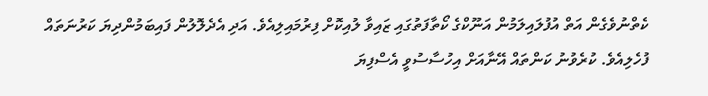ކެތްނުވެގެން އަތް އުފުލައިލަމުން އަނޫކްގެ ކޯތާފަތުގައި ޒައިވާ ލުއިކޮށް ފިރުމައިލިއެވެ. އަދި އެދެލޮލުން ފައިބަމުންދިޔަ ކަރުނަތައް ފުހެލިއެވެ. ކުރެވުނު ކަންތައް އޭނާއަށް އިހުސާސުވީ އެސްފިޔަ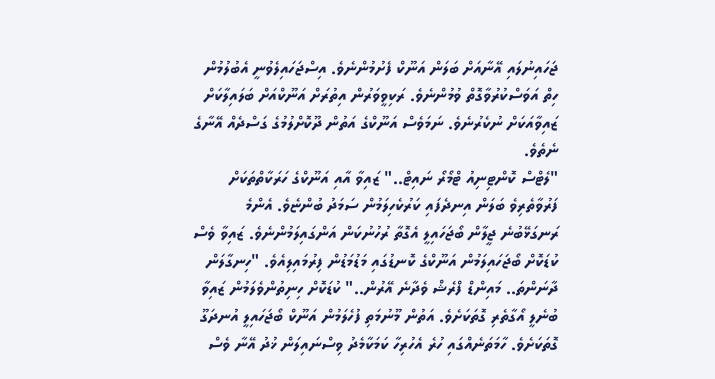ޖަހައިނުލައި އޭނާއަށް ބަލަން އަނޫކް ފެށުމުންނެވެ. އިސްޖަހައިލެވުނީ އެބުލުމުން ހިތް އަވަސްކުރުވާގޮތް ވުމުންނެވެ. ރަކިވީވަރުން އިތުރަށް އަނޫކްއަށް ބަލައިލާކަށް ޒައިވާއަކަށް ނުކެރުނެވެ. ނަމަވެސް އަނޫކްގެ އަތުން ދޫކޮށްލުމުގެ ގަސްދެއް އޭނާގެ ނެތެވެ.
"ލެޓްސް ކޮންޓިނިއު ޓްމޯރޯ ނައިޓް.." ޒައިވާ އާއި އަނޫކްގެ ހަރަކާތްތަކަށް ފަރުވާތެރިވެ ބަލަން އިނދެފައި ކަރުކެހިލަމުން ސަމަދު ބުންޏެވެ. އެންމެ ރަނގަޅޭބުނެ ޖީލާން ބޯޖަހައިލީ އެގޮތާ ރުހުނުކަން އަންގައިލަމުންނެވެ. ޒައިވާ ވެސް ކުޑަކޮށް ބޯޖަހައިލަމުން އަނޫކްގެ ކޮނޑުގައި މަޑުމަޑުން ފިރުމައިލިއެވެ. "ހިނގާލަން ދާނަންތަ.. މައިންޑް ފްރެޝް ވެދާނެ އޭރުން.." ކުޑަކޮށް ހިނިތުންވެލަމުން ޒައިވާ ބުނެލީ އޯގާތެރި ގޮތަކަށެވެ. އަތުން މޫނުމަތި ފުހެލަމުން އަނޫކް ބޯޖަހައިލީ އުނދަގޫ ގޮތަކަށެވެ. ހާމަތަނެއްގައި ހުރެ އެހުރިހާ ކަމަކާމެދު ވިސްނައިލަން ޚުދު އޭނާ ވެސް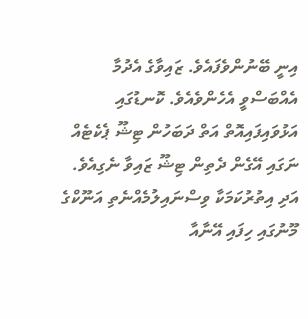އިނީ ބޭނުންވެފައެވެ. ޒައިވާގެ އެދުމާ އެއްބަސްވީ އެހެންވެއެވެ. ކޮނޑުގައި އަޅުވައިފައިއޮތް އަތް ދަބަހުން ޓިޝޫ ޕެކެޓެއް ނަގައި އޭގެން ދެތިން ޓިޝޫ ޒައިވާ ނެގިއެވެ. އަދި އިތުރުކަމަކާ ވިސްނައިލުމެއްނެތި އަނޫކްގެ މޫނުގައި ހިފައި އޭނާއާ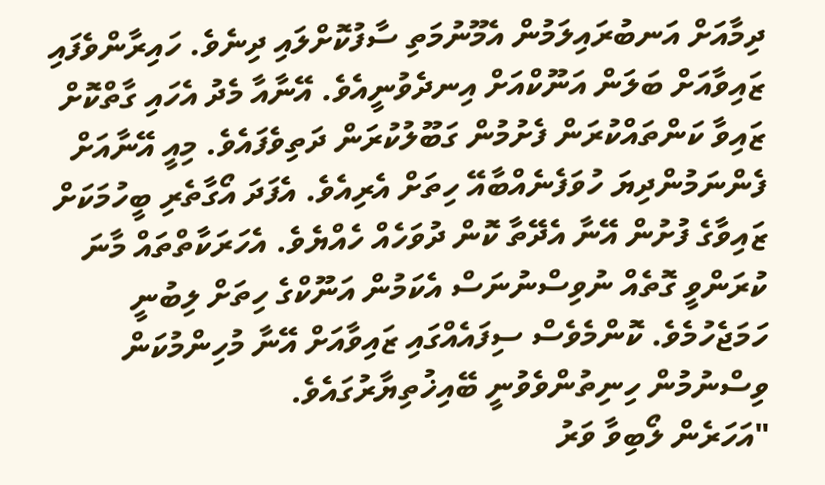ދިމާއަށް އަނބުރައިލަމުން އެމޫނުމަތި ސާފުކޮށްލައި ދިނެވެ. ހައިރާންވެފައި ޒައިވާއަށް ބަލަން އަނޫކްއަށް އިނދެވުނީއެވެ. އޭނާއާ މެދު އެހައި ގާތްކޮށް ޒައިވާ ކަންތައްކުރަން ފެށުމުން ގަބޫލުކުރަން ދަތިވެފައެވެ. މިއީ އޭނާއަށް ފެންނަމުންދިޔަ ހުވަފެނެއްބާއޭ ހިތަށް އެރިއެވެ. އެފަދަ އޯގާތެރި ބީހުމަކަށް ޒައިވާގެ ފުށުން އޭނާ އެދޭތާ ކޮން ދުވަހެއް ހެއްޔެވެ. އެހަރަކާތްތައް މާނަ ކުރަންވީ ގޮތެއް ނުވިސްނުނަސް އެކަމުން އަނޫކްގެ ހިތަށް ލިބުނީ ހަމަޖެހުމެވެ. ކޮންމެވެސް ސިފައެއްގައި ޒައިވާއަށް އޭނާ މުހިންމުކަން ވިސްނުމުން ހިނިތުންވެވުނީ ބޭއިޚުތިޔާރުގައެވެ.
"އަހަރެން ލޯބިވާ ވަރު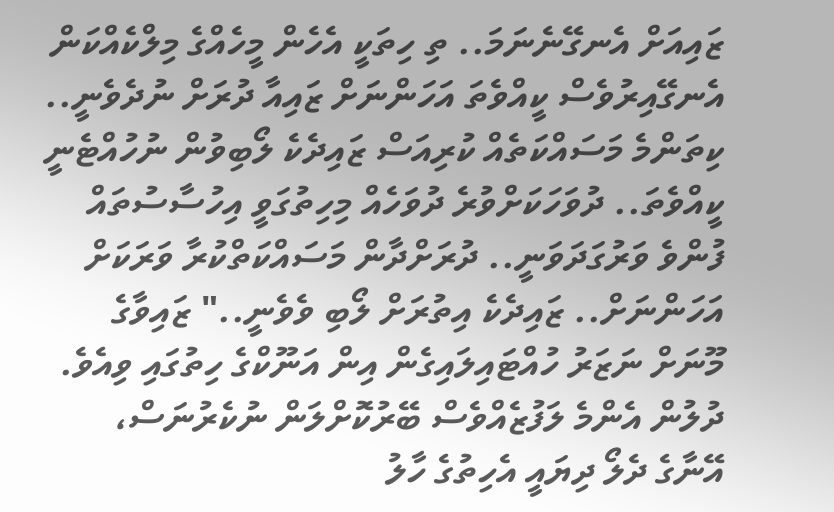ޒައިއަށް އެނގޭނެނަމަ.. ތި ހިތަކީ އެހެން މީހެއްގެ މިލްކެއްކަން އެނގޭއިރުވެސް ކީއްވެތަ އަހަންނަށް ޒައިއާ ދުރަށް ނުދެވެނީ.. ކިތަންމެ މަސައްކަތެއް ކުރިއަސް ޒައިދެކެ ލޯބިވުން ނުހުއްޓެނީ ކީއްވެތަ.. ދުވަހަކަށްވުރެ ދުވަހެއް މިހިތުގަވީ އިހުސާސުތައް ފުންވެ ވަރުގަދަވަނީ.. ދުރަށްދާން މަސައްކަތްކުރާ ވަރަކަށް އަހަންނަށް.. ޒައިދެކެ އިތުރަށް ލޯބި ވެވެނީ.." ޒައިވާގެ މޫނަށް ނަޒަރު ހުއްޓައިލައިގެން އިން އަނޫކްގެ ހިތުގައި ވިއެވެ. ދުލުން އެންމެ ލަފުޒެއްވެސް ބޭރުކޮށްލަން ނުކެރުނަސް، އޭނާގެ ދެލޯ ދިޔައީ އެހިތުގެ ހާލު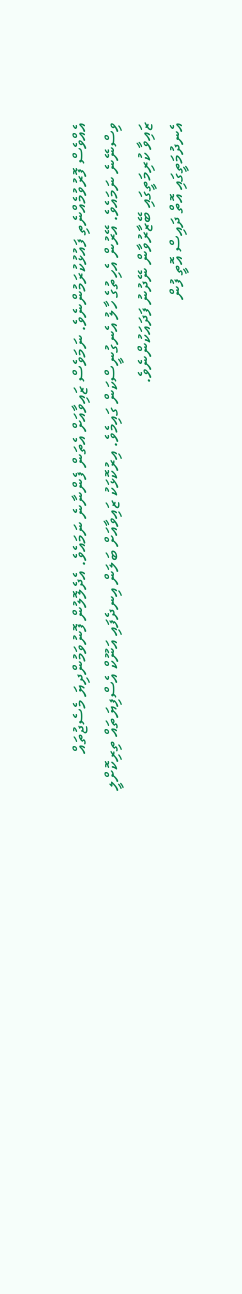އެއްވެސް ފޮރުވުމެއްނެތި ފައުޅުކުރަމުންނެވެ. ނަމަވެސް ޒައިވާއަށް އެތަން ފެންނާނެ ނަމައެވެ. އެދެލޮލުން ފޮނުވަމުންދިޔަ މެސެޖުތައް ވިސްނޭނެ ނަމައެވެ. އޭރުން އެހިތުގެ ހާލު އެނގުނީސްކަން ގައިމެވެ. އިރުކޮޅަކު ޒައިވާއަށް ބަލަން އިނދެފައި އަނޫކް އެސްފިޔަތައް ތިރިކޮށްލީ ޒައިވާ ކުރިމަތީގައި ބޭޒާރުވާން ނޭދުނު ފަދައަކުންނެވެ.
އެނދުމަތީގައި އޮތް ދައިސް އޮތީ ފުން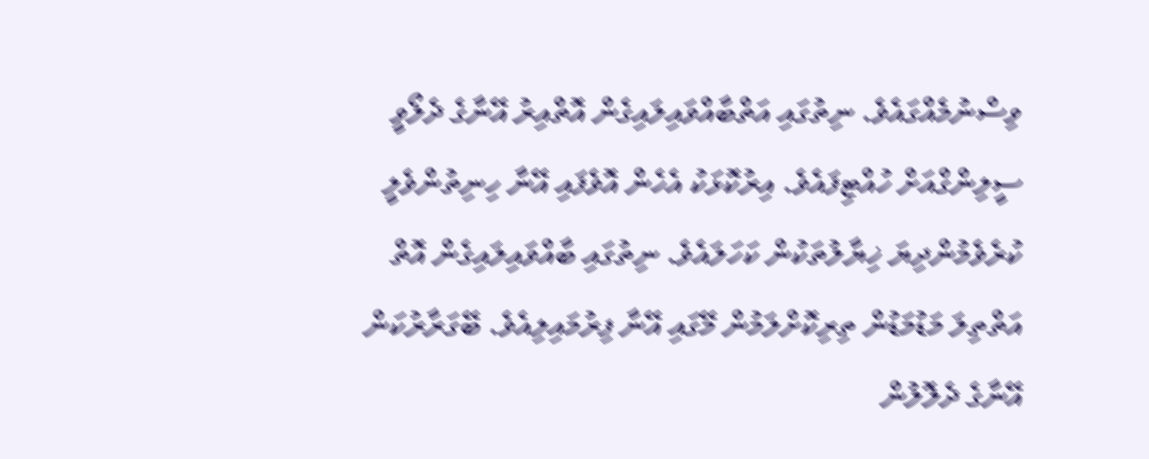ވިސްނުމެއްގައެވެ. ނިތުގައި އަތްބާއްވައިލައިގެން އޮތްއިރު އޭނާގެ ދެލޯވީ ސީލިންގްއަށް ހުއްޓިފައެވެ. އިރުކޮޅަކު އެހެން އޮވެފައި އޭނާ ހިނިތުންވެލީ ކުރެވެމުންދިޔަ ޚިޔާލުތަކުން ކަހަލައެވެ. ނިތުގައި ބާއްވައިލައިގެން އޮތް އަތްތިލަ މަޑުމަޑުން ތިރިކޮށްލަމުން މޭގައި އޭނާ ފިރުމައިލިއެވެ. ބޭގަރާރުކަން އޭނާގެ ދެލޮލުން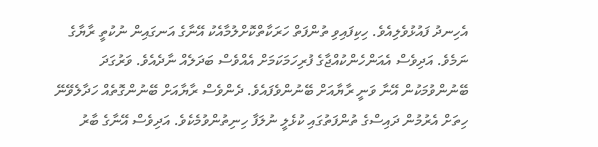އެހިނދު ފައުޅުވެލިއެވެ. ހިކިފައިވި ތުންފަތް ހަރަކާތްކޮށްލުމާއެކު އޭނާގެ އަނގައިން ނުކުތީ ރާޔާގެ ނަމެވެ. އަދިވެސް އެއަންހެންކުއްޖާގެ ފުރިހަމަކަމަށް އެއްވެސް ބަދަލެއް ނާދެއެވެ. ވަރުގަދަ ބޭނުންވުމަކުން އޭނާ ވަނީ ރާޔާއަށް ބޭނުންވެފައެވެ. ދެންވެސް ރާޔާއަށް ބޭނުންގޮތެއް ހަދާލެވޭނޭ ހިތަށް އެރުމުން ދައިސްގެ ތުންފަތުގައި ކުޅެލީ ނުލަފާ ހިނިތުންވުމެކެވެ. އަދިވެސް އޭނާގެ ބާރު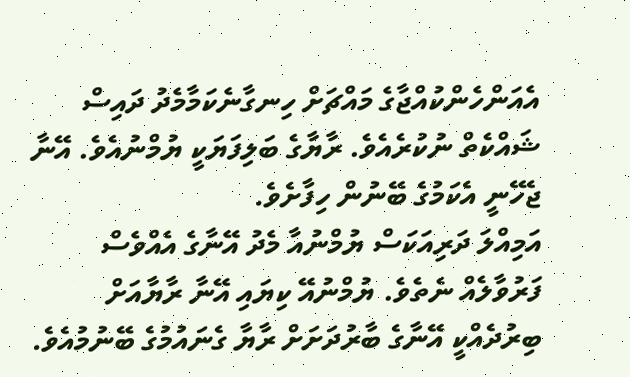އެއަންހެންކުއްޖާގެ މައްޗަށް ހިނގާނެކަމާމެދު ދައިސް ޝައްކެތް ނުކުރެއެވެ. ރާޔާގެ ބަލިފަޔަކީ ޔުމްނުއެވެ. އޭނާ ޖެހޭނީ އެކަމުގެ ބޭނުން ހިފާށެވެ.
އަމިއްލަ ދަރިއަކަސް ޔުމްނުއާ މެދު އޭނާގެ އެއްވެސް ފަރުވާލެއް ނެތެވެ. ޔުމްނުއޭ ކިޔައި އޭނާ ރާޔާއަށް ބިރުދެއްކީ އޭނާގެ ބާރުދަށަށް ރާޔާ ގެނައުމުގެ ބޭނުމުއެވެ.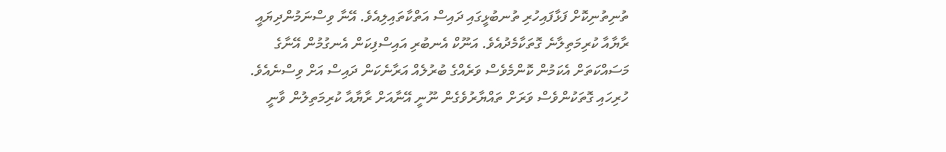ތުނިތުނިކޮށް ފަޅާފައިހުރި ތުނބުޅީގައި ދައިސް އަތްކާތައިލިއެވެ. އޭނާ ވިސްނަމުންދިޔައީ ރާޔާއާ ކުރިމަތިލާނެ ގޮތަކާމެދުއެވެ. އަނޫކް އެނބުރި އައިސްފިކަން އެނގުމުން އޭނާގެ މަސައްކަތަށް އެކަމުން ކޮންމެވެސް ވަރެއްގެ ބުރުލެއް އަރާނެކަން ދައިސް އަށް ވިސްނެއެވެ. ހުރިހައި ގޮތަކުންވެސް ވަރަށް ތައްޔާރުވެގެން ނޫނީ އޭނާއަށް ރާޔާއާ ކުރިމަތިލުން ވާނީ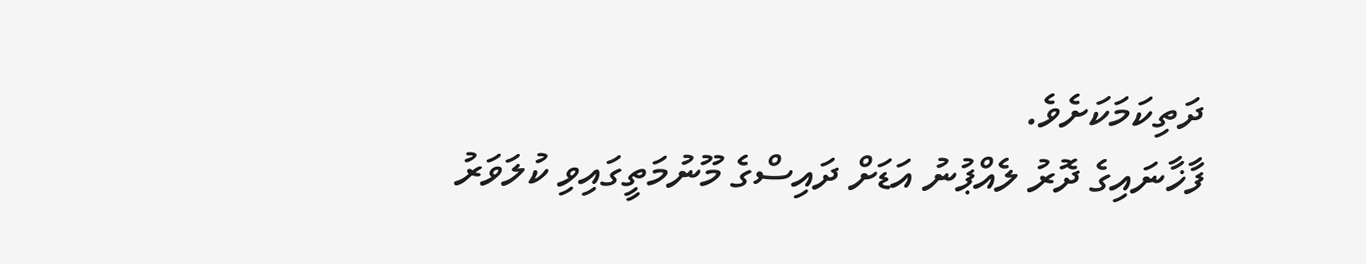ދަތިކަމަކަށެވެ.
ފާޚާނައިގެ ދޮރު ލެއްޕުނު އަޑަށް ދައިސްގެ މޫނުމަތީގައިވި ކުލަވަރު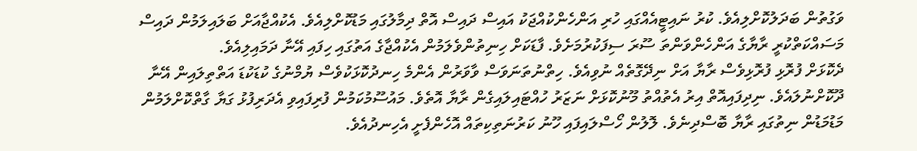ވަގުތުން ބަދަލުކޮށްލިއެވެ. ކުރު ނައިޓީއެއްގައި ހުރި އަންހެންކުއްޖަކު އައިސް ދައިސް އޮތް ދިމާލުގައި މަޑުކޮށްލިއެވެ. އެކުއްޖާއަށް ބަލައިލަމުން ދައިސް މަސައްކަތްކުރީ ރާޔާގެ އަންހެންވަންތަ ސޫރަ ސިފަކުރުމަށެވެ. ފާޑަކަށް ހިނިތުންވެލަމުން އެކުއްޖާގެ އަތުގައި ހިފައި އޭނާ ދަމައިލިއެވެ.
ދެކޮޅަށް ފުރޮޅި ފުރޮޅިވެސް ރާޔާ އަށް ނިދޭގޮތެއް ނުވިއެވެ. ހިތްނުތަނަވަސް ވާވަރުން އެންމެ ހިނދުކޮޅަކުވެސް ޔުމްނުގެ ކުޑަކުޑަ އަތްތިލައިން އޭނާ ދޫކޮށްނުލައެވެ. ނިދިފައިއޮތް އިރު އެތުއްތު މޫނުކޮޅަށް ނަޒަރު ހުއްޓައިލައިގެން ރާޔާ އޮތެވެ. މައުސޫމުކަމުން ފުރިފައިވި އެދަރިފުޅު ގަޔާ ގާތްކޮށްލަމުން މަޑުމަޑުން ނިތުގައި ރާޔާ ބޮސްދިނެވެ. ލޮލުން ހޯސްލައިފައި ހޫނު ކަރުނަތިކިތައް އޮހެންފެށީ އެހިނދުއެވެ.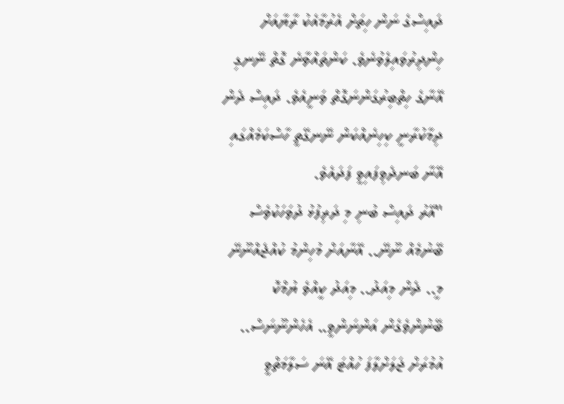ދައިސްގެ ނަން ހިތަށް އެރުމާއެކު ރާޔާއަށް ހިންދިރުވައިލެވުނެވެ. ކަންތައްވާނެ ގޮތް ނޭނގި އޭނާގެ ހިތްބިރުގަންނަގޮތް ވަނީއެވެ. ދައިސް ދެން ދިމާކުރާނީ ކިހިނެއްކަން ނޭނގޭތީ ހާސްކަމެއްގައި އޭނާ ބަނދެވިފައިވީ ފަދައެވެ.
"އޭރު ދައިސް ބުނި މި ދަރިފުޅު ދުވަހަކުވެސް ބޭނުމެއް ނޫނޭ.. އޭނާއަށް މުހިންމު ކުއްޖެއްނޫނޭ މީ.. ދެން މިއަދު.. މިއަދު ކީއްވެ ޔުމްކޮ ބޭނުންވެގެން އަންނަންވީ.. އެހެންނޫނަސް.. އުމުރަށް ޖަލަށްލާފަ ހުއްޓަ އޭނަ ސަލާމަތްވީ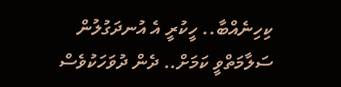ކިހިނެއްބާ.. ހީކުރީ އެ އުނދަގުލުން ސަލާމަތްވީ ކަމަށް.. ދެން ދުވަހަކުވެސް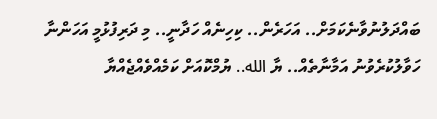ބައްދަލުނުވާނެކަމަށް.. އަހަރެން.. ކިހިނެއް ހަދާނީ.. މި ދަރިފުޅުމީ އަހަންނާ ހަވާލުކުރެވުނު އަމާނާތެއް.. ޔާ الله.. ޔުމްކޮއަށް ކަމެއްވެއްޖެއްޔާ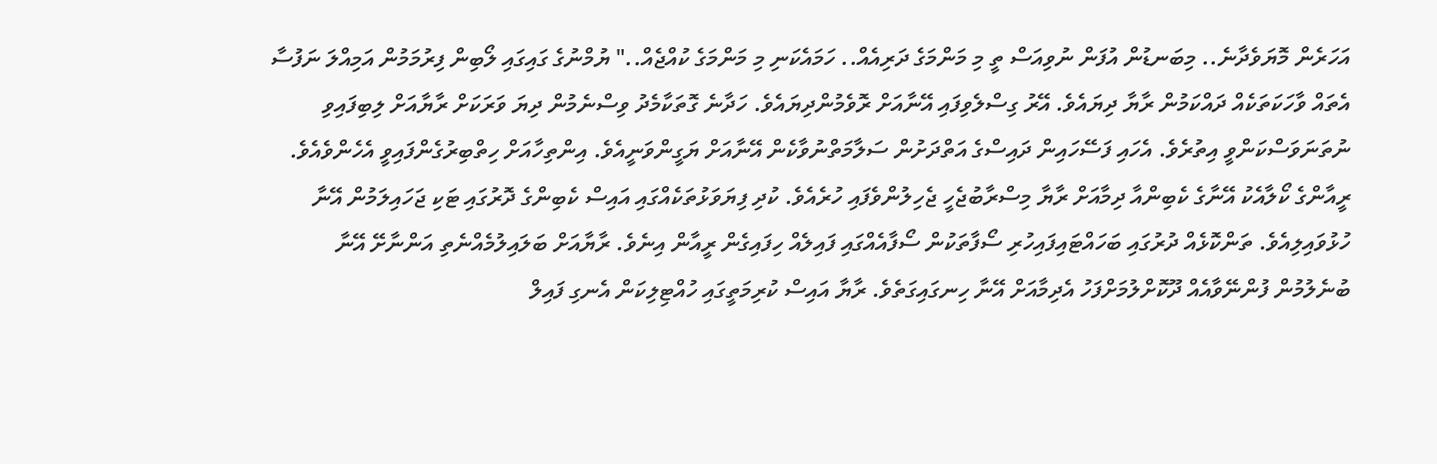އަހަރެން މޮޔަވެދާނެ.. މިބަނޑުން އުފަން ނުވިއަސް ތީ މި މަންމަގެ ދަރިއެއް.. ހަމައެކަނި މި މަންމަގެ ކުއްޖެއް.." ޔުމްނުގެ ގައިގައި ލޯބިން ފިރުމަމުން އަމިއްލަ ނަފުސާ އެތައް ވާހަކަތަކެއް ދައްކަމުން ރާޔާ ދިޔައެވެ. އޭރު ގިސްލެވިފައި އޭނާއަށް ރޮވެމުންދިޔައެވެ. ހަދާނެ ގޮތަކާމެދު ވިސްނެމުން ދިޔަ ވަރަކަށް ރާޔާއަށް ލިބިފައިވި ނުތަނަވަސްކަންވީ އިތުރެވެ. އެހައި ފަސޭހައިން ދައިސްގެ އަތްދަށުން ސަލާމަތްނުވާކެން އޭނާއަށް ޔަގީންވަނީއެވެ. އިންތިހާއަށް ހިތްބިރުގެންފައިވީ އެހެންވެއެވެ.
ރީއާންގެ ކޯލާއެކު އޭނާގެ ކެބިންއާ ދިމާއަށް ރާޔާ މިސްރާބުޖެހީ ޖެހިލުންވެފައި ހުރެއެވެ. ކުދި ފިޔަވަޅުތަކެއްގައި އައިސް ކެބިންގެ ދޮރުގައި ޓަކި ޖަހައިލަމުން އޭނާ ހުޅުވައިލިއެވެ. ތަންކޮޅެއް ދުރުގައި ބަހައްޓައިފައިހުރި ސޯފާތަކުން ސޯފާއެއްގައި ފައިލެއް ހިފައިގެން ރީއާން އިނެވެ. ރާޔާއަށް ބަލައިލުމެއްނެތި އަންނާށޭ އޭނާ ބުނެލުމުން ފުންނޭވާއެއް ދޫކޮށްލުމަށްފަހު އެދިމާއަށް އޭނާ ހިނގައިގަތެވެ. ރާޔާ އައިސް ކުރިމަތީގައި ހުއްޓިލިކަން އެނގި ފައިލް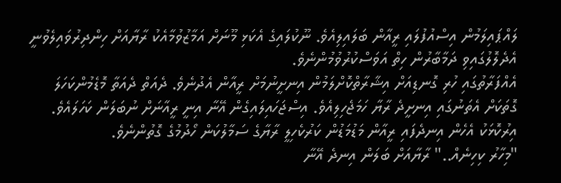ލައްޕައިލަމުން އިސްއުފުލައި ރީއާން ބަލައިލިއެވެ. ނޫކުލައިގެ އެކަޅި މޫނަށް އަމާޒުވުމާއެކު ރާޔާއަށް ހިންދިރުވައިލެވުނީ އެދެލޮލުގައިވި ދަމާބާރުން ހިތް އަވަސްކުރުވުމުންނެވެ.
އެއްފަރާތުގައި ހުރި ގޮނޑިއަށް އިޝާރާތްކޮށްލަމުން އިނށީނުމަށް ރީއާން އެދުނެވެ. ދެއަތް ދެއަތާ މޮޑެމުންކަހަލަ ގޮތަކަށް އެތަނުގައި އިނށީދެ ރާޔާ ހަމަޖެހިލިއެވެ. އިސްޖަހައިލައިގެން އޭނާ އިނީ ރީއާނަށް ނުބަލަން ކަހަލައެވެ. އިރުކޮޅަކު އެހެން އިނދެފައި ރީއާން މަޑުމަޑުން ކަރުކެހިލީ ރާޔާގެ ސަމާލުކަން ހޯދުމުގެ ގޮތުންނެވެ.
"މިހާރު ކިހިނެއް.." ރާޔާއަށް ބަލަން އިނދެ އޭނާ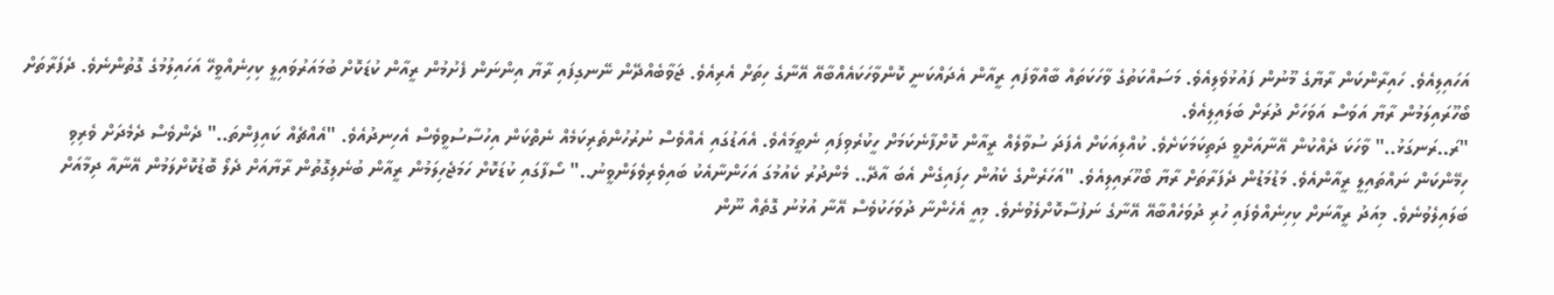އަހައިލިއެވެ. ހައިރާންކަން ރާޔާގެ މޫނުން ފައުޅުވެލިއެވެ. މަސައްކަތުގެ ވާހަކަތައް ބާއްވާފައި ރީއާން އެދައްކަނީ ކޮންވާހަކައެއްބާއޭ އޭނާގެ ހިތަށް އެރިއެވެ. ޖަވާބެއްދޭން ނޭނގިފައި ރާޔާ އިންނަން ފެށުމުން ރީއާން ކުޑަކޮށް ބުމައަރުވައިލީ ކިހިނެއްވީހޭ އަހައިލުމުގެ ގޮތުންނެވެ. ދެފަރާތަށް ބޯހޫރައިލަމުން ރާޔާ އަވަސް އަވަހަށް ދުރަށް ބަލައިލިއެވެ.
"ރަ..ރަނގަޅު.." ވާހަކަ ދެއްކުން އޭނާއަށްވީ ދަތިކަމަކަށެވެ. ކުއްލިއަކަށް އެފަދަ ސުވާލެއް ރީއާން ކޮށްފާނެކަމަށް ހީކުރެވިފައި ނެތީމައެވެ. އެއަޑުގައި އެއްވެސް ނުރުހުންތެރިކަމެއް ނެތްކަން އިހުސާސުވީވެސް އެހިނދުއެވެ. "އެއްޗެއް ކައިފިންތަ.." ދެންވެސް ދެމެދަށް ވެރިވި ހިމޭންކަން ނައްތައިލީ ރީއާންއެވެ. މަޑުމަޑުން ދެފަރާތަށް ރާޔާ ބޯހޫރައިލިއެވެ. "އަހަރެންގެ ކެއުން ހިފައިގެން އެބަ އާދޭ.. މެންދުރު ކެއުމުގަ އަހަންނާއެކު ބައިވެރިވެލަންވީނު.." ސޯފާގައި ކުޑަކޮށް ހަމަޖެހިލަމުން ރީއާން ބުނެލިގޮތުން ރާޔާއަށް ދެލޯ ބޮޑުކޮށްލަމުން އޭނާއާ ދިމާއަށް ބަލައިލެވުނެވެ. މިއަދު ރީއާނަށް ކިހިނެއްވެފައި ހުރި ދުވަހެއްބާއޭ އޭނާގެ ނަފުސާކޮށްލެވުނެވެ. މިއީ އެހެންނާ ދުވަހަކުވެސް އޭނާ އުޅުނު ގޮތެއް ނޫން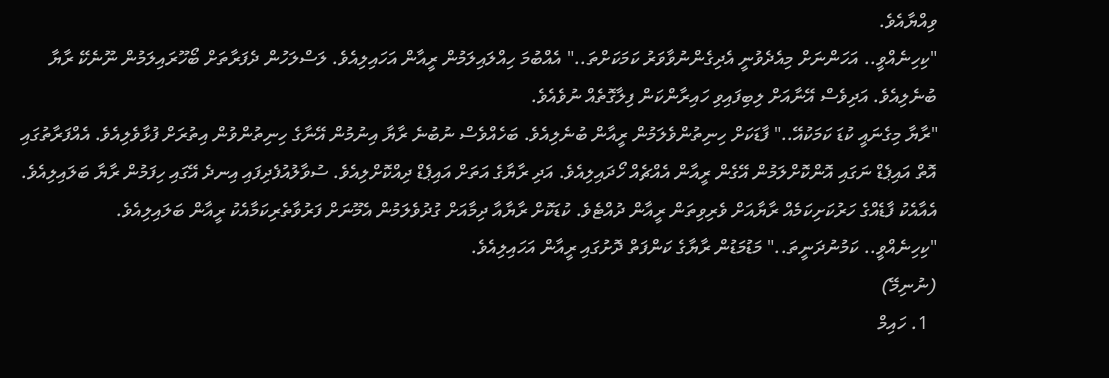ވިއްޔާއެވެ.
"ކިހިނެއްވީ.. އަހަންނަށް މިއެދެވުނީ އެދިގެންނުވާވަރު ކަމަކަށްތަ.." އެއްބުމަ ހިއްލައިލަމުން ރީއާން އަހައިލިއެވެ. ލަސްލަހުން ދެފަރާތަށް ބޯހޫރައިލަމުން ނޫނެކޭ ރާޔާ ބުނެލިއެވެ. އަދިވެސް އޭނާއަށް ލިބިފައިވި ހައިރާންކަން ފިލާގޮތެއް ނުވެއެވެ.
"ރާޔާ މިގެނައީ ކުޑަ ކަމަކުއޭ.." ފާޑަކަށް ހިނިތުންވެލަމުން ރީއާން ބުނެލިއެވެ. ބަހެއްވެސް ނުބުނެ ރާޔާ އިނުމުން އޭނާގެ ހިނިތުންވުން އިތުރަށް ފުޅާވެލިއެވެ. އެއްފަރާތުގައި އޮތް އައިޕެޑް ނަގައި އޮންކޮށްލަމުން އޭގެން ރީއާން އެއްޗެއް ހޯދައިލިއެވެ. އަދި ރާޔާގެ އަތަށް އައިޕެޑް ދިއްކޮށްލިއެވެ. ސުވާލުއުފެދިފައި އިނދެ އޭގައި ހިފަމުން ރާޔާ ބަލައިލިއެވެ. އެއާއެކު ފާޑެއްގެ ހަރުކަށިކަމެއް ރާޔާއަށް ވެރިވިތަން ރީއާން ދުއްޓެވެ. ކުޑަކޮށް ރާޔާއާ ދިމާއަށް ގުދުވެލަމުން އެމޫނަށް ފަރުވާތެރިކަމާއެކު ރީއާން ބަލައިލިއެވެ.
"ކިހިނެއްވީ.. ކަމުނުދަނީތަ.." މަޑުމަޑުން ރާޔާގެ ކަންފަތް ދޮށުގައި ރީއާން އަހައިލިއެވެ.
(ނުނިމޭ)
  1. ހައިމް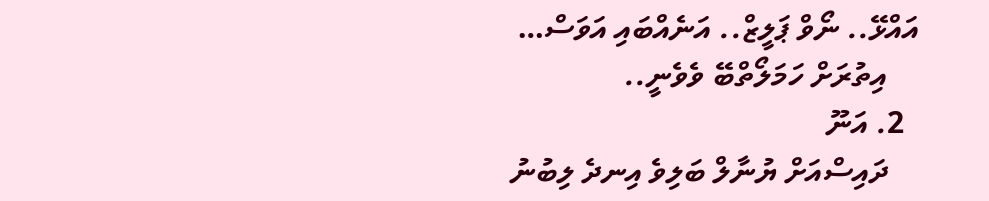އައްޅޭ.. ނޯވް ޕަލީޒް.. އަނެއްބައި އަވަސް…
    އިތުރަށް ހަމަލޯތްބޭ ވެވެނީ..
  2. އަނޫ
    ދައިސްއަށް ޔުނާލް ބަލިވެ އިނދެ ލިބުނު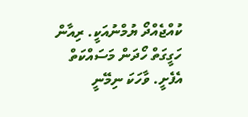ކުއްޖެއްދޯ ޔުމްނުއަކީ. ރިއާން ހަގީގަތް ހޯދަން މަސައްކަތް އެފެށީ. ވާހަކަ ނިމޭނީ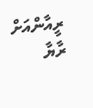ރީއާންއަށް ރާޔާ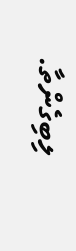ލިބިގެންތާ.